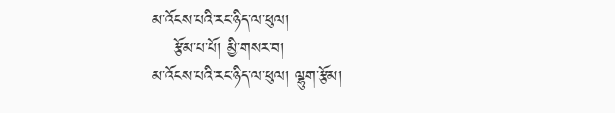མ་འོངས་པའི་རང་ཉིད་ལ་ཕུལ།
    རྩོམ་པ་པོ། མྱི་གསར་བ།
མ་འོངས་པའི་རང་ཉིད་ལ་ཕུལ། ལྷུག་རྩོམ།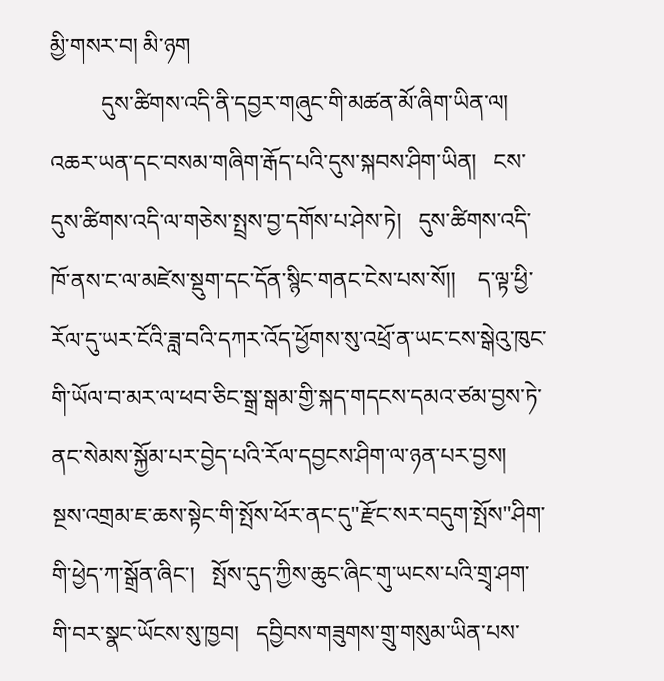མྱི་གསར་བ། མི་ཉག
         དུས་ཚིགས་འདི་ནི་དབྱར་གཞུང་གི་མཚན་མོ་ཞིག་ཡིན་ལ།   འཆར་ཡན་དང་བསམ་གཞིག་རྒོད་པའི་དུས་སྐབས་ཤིག་ཡིན།   ངས་དུས་ཚིགས་འདི་ལ་གཅེས་སྤྲས་བྱ་དགོས་པ་ཤེས་ཏེ།   དུས་ཚིགས་འདི་ཁོ་ནས་ང་ལ་མཛེས་སྡུག་དང་དོན་སྙིང་གནང་ངེས་པས་སོ།།    ད་ལྟ་ཕྱི་རོལ་དུ་ཡར་ངོའི་ཟླ་བའི་དཀར་འོད་ཕྱོགས་སུ་འཕྲོ་ན་ཡང་ངས་སྒེའུ་ཁུང་གི་ཡོལ་བ་མར་ལ་ཕབ་ཅིང་སྒྲ་སྒམ་གྱི་སྐད་གདངས་དམའ་ཙམ་བྱས་ཏེ་ནང་སེམས་སྐྱོམ་པར་བྱེད་པའི་རོལ་དབྱངས་ཤིག་ལ་ཉན་པར་བྱས།   སྔས་འགྲམ་ཇ་ཆས་སྟེང་གི་སྤོས་ཕོར་ནང་དུ"རྫོང་སར་བདུག་སྤོས"ཤིག་གི་ཕྱེད་ཀ་སྒྲོན་ཞིང་།   སྤོས་དུད་ཀྱིས་ཆུང་ཞིང་གུ་ཡངས་པའི་གྲྭ་ཤག་གི་བར་སྣང་ཡོངས་སུ་ཁྱབ།   དབྱིབས་གཟུགས་གྲུ་གསུམ་ཡིན་པས་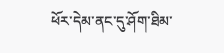ཕོར་དེམ་ནང་དུ་ཤོག་ཐིམ་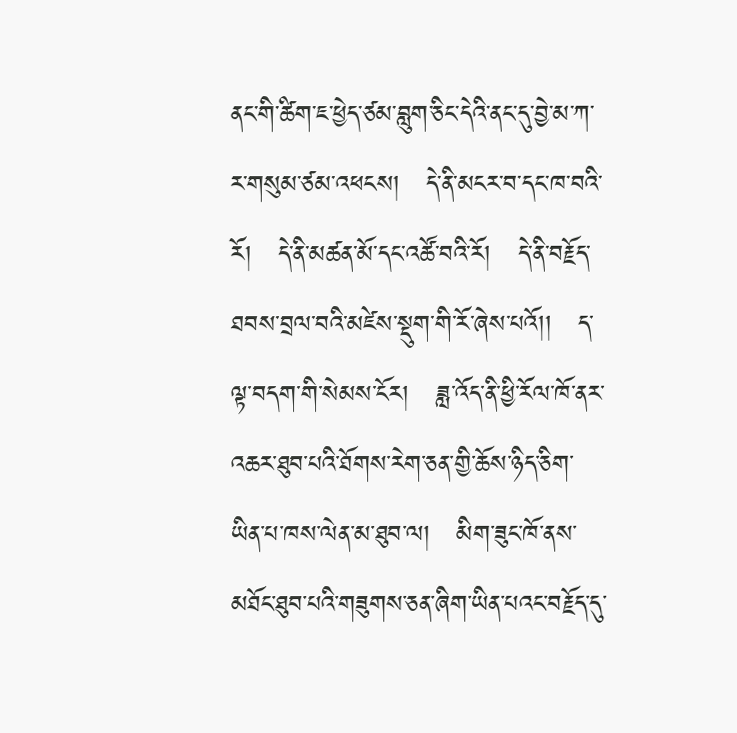ནང་གི་ཚིག་ཇ་ཕྱེད་ཙམ་བླུག་ཅིང་དེའི་ནང་དུ་བྱེ་མ་ཀ་ར་གསུམ་ཙམ་འཕངས།   དེ་ནི་མངར་བ་དང་ཁ་བའི་རོ།   དེ་ནི་མཚན་མོ་དང་འཚོ་བའི་རོ།   དེ་ནི་བརྗོད་ཐབས་བྲལ་བའི་མཛེས་སྡུག་གི་རོ་ཞེས་པའོ།།   ད་ལྟ་བདག་གི་སེམས་ངོར།   ཟླ་འོད་ནི་ཕྱི་རོལ་ཁོ་ནར་འཆར་ཐུབ་པའི་ཐོགས་རེག་ཅན་གྱི་ཆོས་ཉིད་ཅིག་ཡིན་པ་ཁས་ལེན་མ་ཐུབ་ལ།   མིག་ཟུང་ཁོ་ནས་མཐོང་ཐུབ་པའི་གཟུགས་ཅན་ཞིག་ཡིན་པའང་བརྗོད་དུ་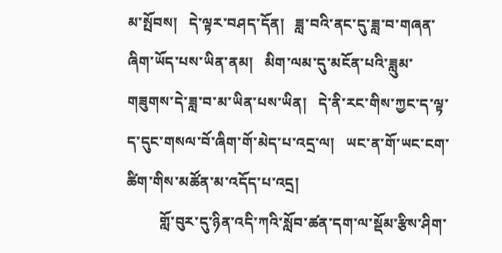མ་སྤོབས།   དེ་ལྟར་བཤད་དོན།   ཟླ་བའི་ནང་དུ་ཟླ་བ་གཞན་ཞིག་ཡོད་པས་ཡིན་ནམ།   མིག་ལམ་དུ་མངོན་པའི་ཟླུམ་གཟུགས་དེ་ཟླ་བ་མ་ཡིན་པས་ཡིན།   དེ་ནི་རང་གིས་ཀྱང་ད་ལྟ་ད་དུང་གསལ་བོ་ཞིག་གོ་མེད་པ་འདྲ་ལ།   ཡང་ན་གོ་ཡང་ངག་ཚིག་གིས་མཚོན་མ་འདོད་པ་འདྲ།
         གློ་བུར་དུ་ཉིན་འདི་ཀའི་སློབ་ཚན་དག་ལ་སྡོམ་རྩིས་ཤིག་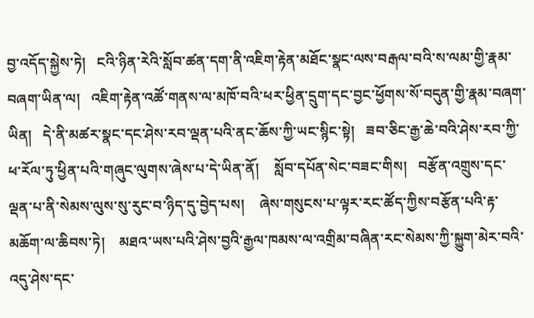བྱ་འདོད་སྐྱེས་ཏེ།   ངའི་ཉིན་རེའི་སློབ་ཚན་དག་ནི་འཇིག་རྟེན་མཐོང་སྣང་ལས་བརྒལ་བའི་ས་ལམ་གྱི་རྣམ་བཞག་ཡིན་ལ།   འཇིག་རྟེན་འཚོ་གནས་ལ་མཁོ་བའི་ཕར་ཕྱིན་དྲུག་དང་བྱང་ཕྱོགས་སོ་བདུན་གྱི་རྣམ་བཞག་ཡིན།   དེ་ནི་མཚར་སྣང་དང་ཤེས་རབ་ལྡན་པའི་ནང་ཆོས་ཀྱི་ཡང་སྙིང་སྟེ།   ཟབ་ཅིང་རྒྱ་ཆེ་བའི་ཤེས་རབ་ཀྱི་ཕ་རོལ་ཏུ་ཕྱིན་པའི་གཞུང་ལུགས་ཞེས་པ་དེ་ཡིན་ནོ།    སློབ་དཔོན་སེང་བཟང་གིས།   བརྩོན་འགྲུས་དང་ལྡན་པ་ནི་སེམས་ལུས་སུ་རུང་བ་ཉིད་དུ་བྱེད་པས།    ཞེས་གསུངས་པ་ལྟར་རང་ཚོད་ཀྱིས་བརྩོན་པའི་རྟ་མཆོག་ལ་ཆིབས་ཏེ།    མཐའ་ཡས་པའི་ཤེས་བྱའི་རྒྱལ་ཁམས་ལ་འགྲིམ་བཞིན་རང་སེམས་ཀྱི་སྐྱུག་མེར་བའི་འདུ་ཤེས་དང་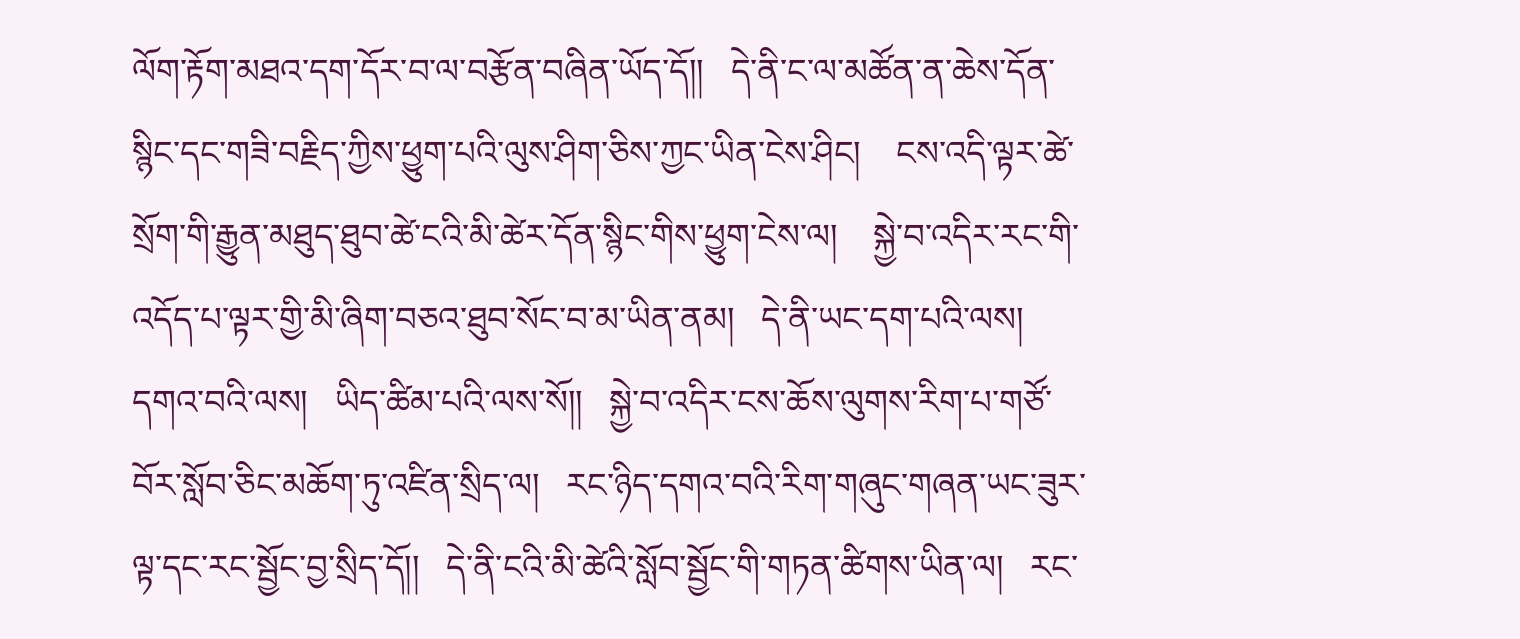ལོག་རྟོག་མཐའ་དག་དོར་བ་ལ་བརྩོན་བཞིན་ཡོད་དོ།།   དེ་ནི་ང་ལ་མཚོན་ན་ཆེས་དོན་སྙིང་དང་གཟི་བརྗིད་ཀྱིས་ཕྱུག་པའི་ལུས་ཤིག་ཅིས་ཀྱང་ཡིན་ངེས་ཤིང།    ངས་འདི་ལྟར་ཚེ་སྲོག་གི་རྒྱུན་མཐུད་ཐུབ་ཚེ་ངའི་མི་ཚེར་དོན་སྙིང་གིས་ཕྱུག་ངེས་ལ།    སྐྱེ་བ་འདིར་རང་གི་འདོད་པ་ལྟར་གྱི་མི་ཞིག་བཅའ་ཐུབ་སོང་བ་མ་ཡིན་ནམ།   དེ་ནི་ཡང་དག་པའི་ལས།   དགའ་བའི་ལས།   ཡིད་ཚིམ་པའི་ལས་སོ།།   སྐྱེ་བ་འདིར་ངས་ཆོས་ལུགས་རིག་པ་གཙོ་བོར་སློབ་ཅིང་མཆོག་ཏུ་འཛིན་སྲིད་ལ།   རང་ཉིད་དགའ་བའི་རིག་གཞུང་གཞན་ཡང་ཟུར་ལྟ་དང་རང་སྦྱོང་བྱ་སྲིད་དོ།།   དེ་ནི་ངའི་མི་ཚེའི་སློབ་སྦྱོང་གི་གཏན་ཚིགས་ཡིན་ལ།   རང་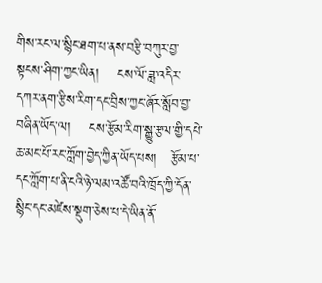གིས་རང་ལ་སྙིང་ཐག་པ་ནས་བརྩི་བཀུར་བྱ་སྟངས་ཤིག་ཀྱང་ཡིན།    ངས་ལོ་ཟླ་འདིར་དཀར་ནག་རྩིས་རིག་དང་བྲིས་ཀྱང་ཞོར་སློབ་བྱ་བཞིན་ཡོད་ལ།    ངས་རྩོམ་རིག་སྒྱུ་རྩལ་གྱི་དཔེ་ཆ་མང་པོ་རང་ཀློག་བྱེད་ཀྱིན་ཡོད་པས།   རྩོམ་པ་དང་ཀློག་པ་ནི་ངའི་ཉེ་ལམ་འཚོ་བའི་ཁྲོད་ཀྱི་དོན་སྙིང་དང་མཛེས་སྡུག་ཅེས་པ་དེ་ཡིན་ནོ་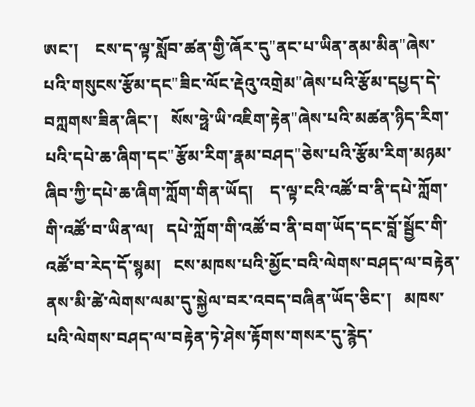ཨང་།    ངས་ད་ལྟ་སློབ་ཚན་གྱི་ཞོར་དུ"ནང་པ་ཡིན་ནམ་མིན"ཞེས་པའི་གསུངས་རྩོམ་དང"ཟིང་ལོང་རྡེའུ་འགྲེམ"ཞེས་པའི་རྩོམ་དཔྱད་དེ་བཀླགས་ཟིན་ཞིང་།   སོས་ཧྥེ་ཡི་འཇིག་རྟེན"ཞེས་པའི་མཚན་ཉིད་རིག་པའི་དཔེ་ཆ་ཞིག་དང"རྩོམ་རིག་རྣམ་བཤད"ཅེས་པའི་རྩོམ་རིག་མཉམ་ཞིབ་ཀྱི་དཔེ་ཆ་ཞིག་ཀློག་གིན་ཡོད།    ད་ལྟ་ངའི་འཚོ་བ་ནི་དཔེ་ཀློག་གི་འཚོ་བ་ཡིན་ལ།   དཔེ་ཀློག་གི་འཚོ་བ་ནི་བག་ཡོད་དང་བློ་སྦྱོང་གི་འཚོ་བ་རེད་དོ་སྙམ།   ངས་མཁས་པའི་མྱོང་བའི་ལེགས་བཤད་ལ་བརྟེན་ནས་མི་ཚེ་ལེགས་ལམ་དུ་སྐྱེལ་བར་འབད་བཞིན་ཡོད་ཅིང་།   མཁས་པའི་ལེགས་བཤད་ལ་བརྟེན་ཏེ་ཤེས་རྟོགས་གསར་དུ་རྙེད་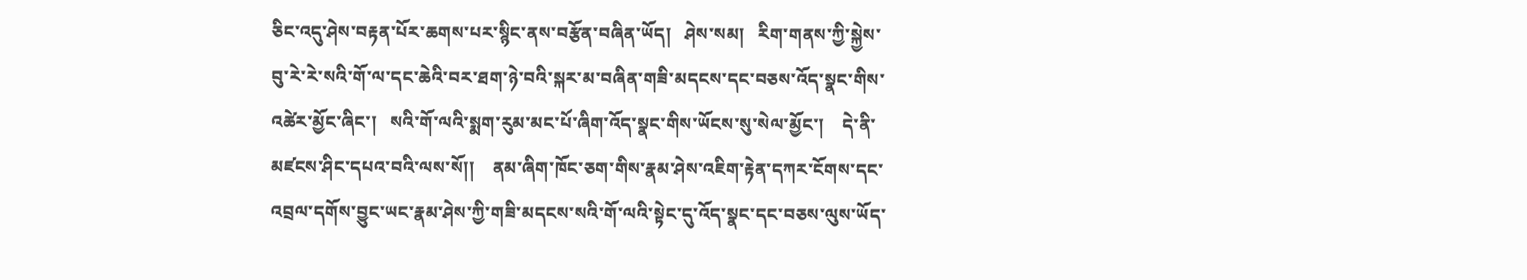ཅིང་འདུ་ཤེས་བརྟན་པོར་ཆགས་པར་སྙིང་ནས་བརྩོན་བཞིན་ཡོད།   ཤེས་སམ།   རིག་གནས་ཀྱི་སྐྱེས་བུ་རེ་རེ་སའི་གོ་ལ་དང་ཆེའི་བར་ཐག་ཉེ་བའི་སྐར་མ་བཞིན་གཟི་མདངས་དང་བཅས་འོད་སྣང་གིས་འཚེར་མྱོང་ཞིང་།   སའི་གོ་ལའི་སྨག་རུམ་མང་པོ་ཞིག་འོད་སྣང་གིས་ཡོངས་སུ་སེལ་མྱོང་།    དེ་ནི་མཛངས་ཤིང་དཔའ་བའི་ལས་སོ།།    ནམ་ཞིག་ཁོང་ཅག་གིས་རྣམ་ཤེས་འཇིག་རྟེན་དཀར་ངོགས་དང་འབྲལ་དགོས་བྱུང་ཡང་རྣམ་ཤེས་ཀྱི་གཟི་མདངས་སའི་གོ་ལའི་སྟེང་དུ་འོད་སྣང་དང་བཅས་ལུས་ཡོད་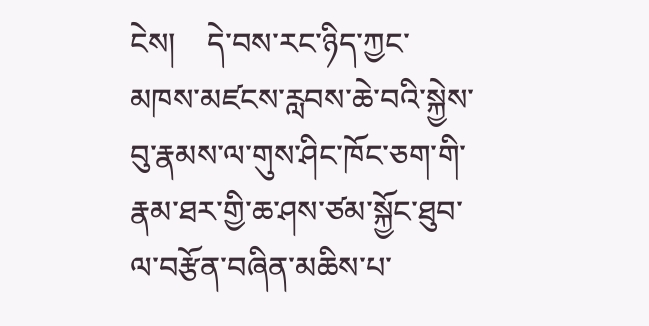ངེས།    དེ་བས་རང་ཉིད་ཀྱང་མཁས་མཛངས་རླབས་ཆེ་བའི་སྐྱེས་བུ་རྣམས་ལ་གུས་ཤིང་ཁོང་ཅག་གི་རྣམ་ཐར་གྱི་ཆ་ཤས་ཙམ་སྐྱོང་ཐུབ་ལ་བརྩོན་བཞིན་མཆིས་པ་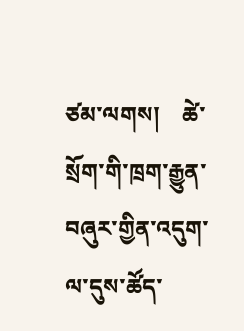ཙམ་ལགས།    ཚེ་སྲོག་གི་ཁྲག་རྒྱུན་བཞུར་གྱིན་འདུག་ལ་དུས་ཚོད་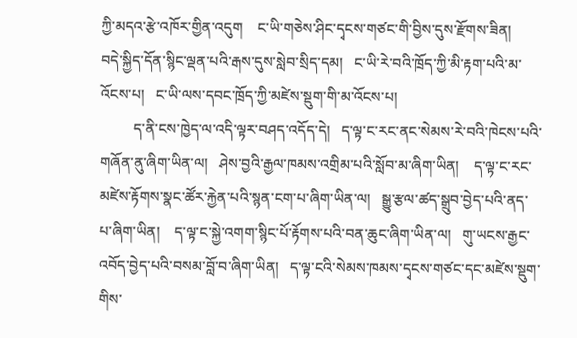ཀྱི་མདའ་རྩེ་འཁོར་གྱིན་འདུག    ང་ཡི་གཅེས་ཤིང་དྭངས་གཙང་གི་བྱིས་དུས་རྫོགས་ཟིན།   བདེ་སྐྱིད་དོན་སྙིང་ལྡན་པའི་རྒས་དུས་སླེབ་སྲིད་དམ།   ང་ཡི་རེ་བའི་ཁྲོད་ཀྱི་མི་རྟག་པའི་མ་འོངས་པ།   ང་ཡི་ལས་དབང་ཁྲོད་ཀྱི་མཛེས་སྡུག་གི་མ་འོངས་པ།
         ད་ནི་ངས་ཁྱེད་ལ་འདི་ལྟར་བཤད་འདོད་དེ།   ད་ལྟ་ང་རང་ནང་སེམས་རེ་བའི་ཁེངས་པའི་གཞོན་ནུ་ཞིག་ཡིན་ལ།   ཤེས་བྱའི་རྒྱལ་ཁམས་འགྲིམ་པའི་སློབ་མ་ཞིག་ཡིན།    ད་ལྟ་ང་རང་མཛེས་རྟོགས་སྣང་ཚོར་རྐྱེན་པའི་སྙན་ངག་པ་ཞིག་ཡིན་ལ།   སྒྱུ་རྩལ་ཚད་སྒྲུབ་བྱེད་པའི་ནད་པ་ཞིག་ཡིན།    ད་ལྟ་ང་སྐྱེ་འགག་སྙིང་པོ་རྟོགས་པའི་བན་ཆུང་ཞིག་ཡིན་ལ།   གུ་ཡངས་རྒྱང་འབོད་བྱེད་པའི་བསམ་བློ་བ་ཞིག་ཡིན།   ད་ལྟ་ངའི་སེམས་ཁམས་དྭངས་གཙང་དང་མཛེས་སྡུག་གིས་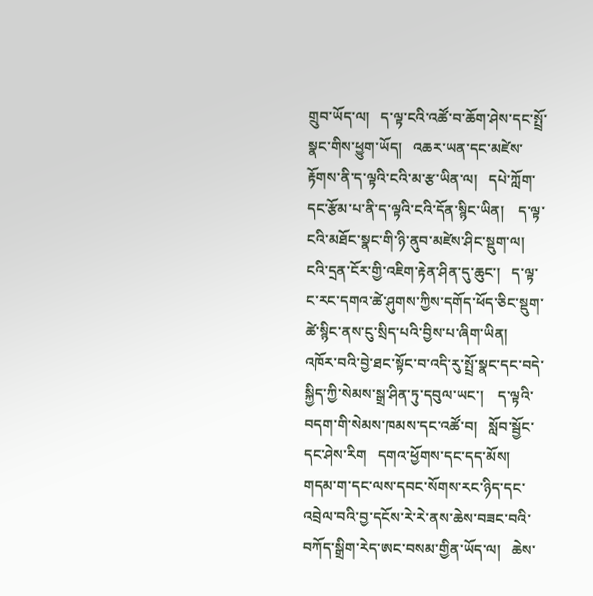གྲུབ་ཡོད་ལ།   ད་ལྟ་ངའི་འཚོ་བ་ཆོག་ཤེས་དང་སྤྲོ་སྣང་གིས་ཕྱུག་ཡོད།   འཆར་ཡན་དང་མཛེས་རྟོགས་ནི་ད་ལྟའི་ངའི་མ་རྩ་ཡིན་ལ།   དཔེ་ཀློག་དང་རྩོམ་པ་ནི་ད་ལྟའི་ངའི་དོན་སྙིང་ཡིན།    ད་ལྟ་ངའི་མཐོང་སྣང་གི་ཉི་ནུབ་མཛེས་ཤིང་སྡུག་ལ།    ངའི་དྲན་ངོར་གྱི་འཇིག་རྟེན་ཤིན་དུ་ཆུང་།   ད་ལྟ་ང་རང་དགའ་ཚེ་ཤུགས་ཀྱིས་དགོད་ཕོད་ཅིང་སྡུག་ཚེ་སྙིང་ནས་ངུ་སྲིད་པའི་བྱིས་པ་ཞིག་ཡིན།   འཁོར་བའི་བྱེ་ཐང་སྟོང་བ་འདི་རུ་སྤྲོ་སྣང་དང་བདེ་སྐྱིད་ཀྱི་སེམས་སྒྲ་ཤིན་ཏུ་དབུལ་ཡང་།    ད་ལྟའི་བདག་གི་སེམས་ཁམས་དང་འཚོ་བ།   སློབ་སྦྱོང་དང་ཤེས་རིག   དགའ་ཕྱོགས་དང་དད་མོས།   གདམ་ག་དང་ལས་དབང་སོགས་རང་ཉིད་དང་འབྲེལ་བའི་བྱ་དངོས་རེ་རེ་ནས་ཆེས་བཟང་བའི་བཀོད་སྒྲིག་རེད་ཨང་བསམ་གྱིན་ཡོད་ལ།   ཆེས་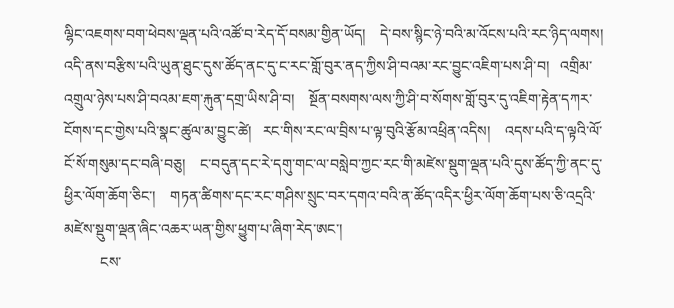ལྷིང་འཇགས་བག་ཕེབས་ལྡན་པའི་འཚོ་བ་རེད་དོ་བསམ་གྱིན་ཡོད།    དེ་བས་སྙིང་ཉེ་བའི་མ་འོངས་པའི་རང་ཉིད་ལགས།    འདི་ནས་བརྩིས་པའི་ཡུན་ཐུང་དུས་ཚོད་ནང་དུ་ང་རང་གློ་བུར་ནད་ཀྱིས་ཤི་བའམ་རང་བྱུང་འཇིག་པས་ཤི་བ།   འགྲིམ་འགྲུལ་ཉེས་པས་ཤི་བའམ་ཇག་རྐུན་དགྲ་ཡིས་ཤི་བ།    སྔོན་བསགས་ལས་ཀྱི་ཤི་བ་སོགས་གློ་བུར་དུ་འཇིག་རྟེན་དཀར་ངོགས་དང་གྱེས་པའི་སྣང་ཚུལ་མ་བྱུང་ཚེ།   རང་གིས་རང་ལ་བྲིས་པ་ལྟ་བུའི་རྩོམ་འཕྲིན་འདིས།    འདས་པའི་ད་ལྟའི་ལོ་ངོ་སོ་གསུམ་དང་བཞི་བཅུ།    ང་བདུན་དང་རེ་དགུ་གང་ལ་བསླེབ་ཀྱང་རང་གི་མཛེས་སྡུག་ལྡན་པའི་དུས་ཚོད་ཀྱི་ནང་དུ་ཕྱིར་ལོག་ཆོག་ཅིང་།    གཏན་ཚིགས་དང་རང་གཤིས་སྲུང་བར་དགའ་བའི་ན་ཚོད་འདིར་ཕྱིར་ལོག་ཆོག་པས་ཅི་འདྲའི་མཛེས་སྡུག་ལྡན་ཞིང་འཆར་ཡན་གྱིས་ཕྱུག་པ་ཞིག་རེད་ཨང་།
          ངས་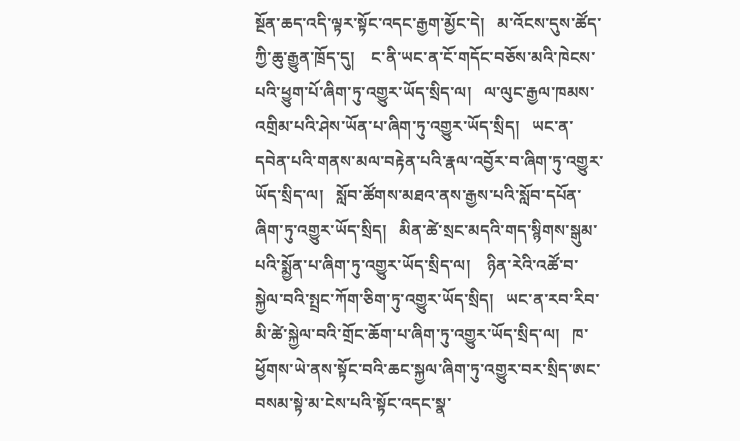སྔོན་ཆད་འདི་ལྟར་སྟོང་འདང་རྒྱག་མྱོང་དེ།   མ་འོངས་དུས་ཚོད་ཀྱི་ཆུ་རྒྱུན་ཁྲོད་དུ།    ང་ནི་ཡང་ན་ངོ་གདོང་བཅོས་མའི་ཁེངས་པའི་ཕྱུག་པོ་ཞིག་ཏུ་འགྱུར་ཡོད་སྲིད་ལ།   ལ་ལུང་རྒྱལ་ཁམས་འགྲིམ་པའི་ཤེས་ཡོན་པ་ཞིག་ཏུ་འགྱུར་ཡོད་སྲིད།   ཡང་ན་དབེན་པའི་གནས་མལ་བརྟེན་པའི་རྣལ་འབྱོར་བ་ཞིག་ཏུ་འགྱུར་ཡོད་སྲིད་ལ།   སློབ་ཚོགས་མཐའ་ནས་རྒྱས་པའི་སློབ་དཔོན་ཞིག་ཏུ་འགྱུར་ཡོད་སྲིད།   མིན་ཚེ་སྲང་མདའི་གད་སྙིགས་སྒུམ་པའི་སྨྱོན་པ་ཞིག་ཏུ་འགྱུར་ཡོད་སྲིད་ལ།    ཉིན་རེའི་འཚོ་བ་སྐྱེལ་བའི་སྤྲང་ཀོག་ཅིག་ཏུ་འགྱུར་ཡོད་སྲིད།   ཡང་ན་རབ་རིབ་མི་ཚེ་སྐྱེལ་བའི་གྲོང་ཆོག་པ་ཞིག་ཏུ་འགྱུར་ཡོད་སྲིད་ལ།   ཁ་ཕྱོགས་ཡེ་ནས་སྟོང་བའི་ཆང་སྐྱལ་ཞིག་ཏུ་འགྱུར་བར་སྲིད་ཨང་བསམ་སྟེ་མ་ངེས་པའི་སྟོང་འདང་སྣ་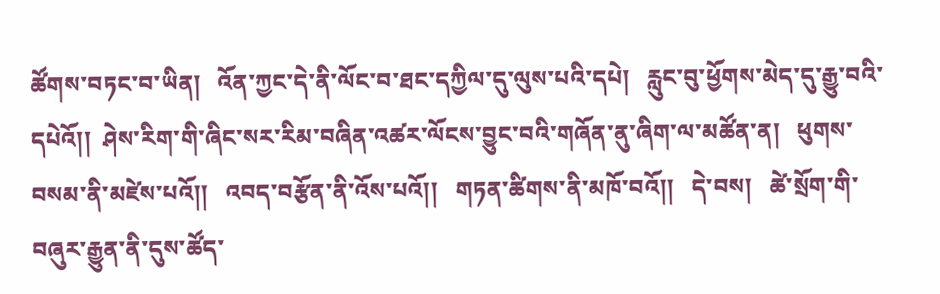ཚོགས་བཏང་བ་ཡིན།   འོན་ཀྱང་དེ་ནི་ལོང་བ་ཐང་དཀྱིལ་དུ་ལུས་པའི་དཔེ།   རླུང་བུ་ཕྱོགས་མེད་དུ་རྒྱུ་བའི་དཔེའོ།།  ཤེས་རིག་གི་ཞིང་སར་རིམ་བཞིན་འཚར་ལོངས་བྱུང་བའི་གཞོན་ནུ་ཞིག་ལ་མཚོན་ན།   ཕུགས་བསམ་ནི་མཛེས་པའོ།།   འབད་བརྩོན་ནི་འོས་པའོ།།   གཏན་ཚིགས་ནི་མཁོ་བའོ།།   དེ་བས།   ཚེ་སྲོག་གི་བཞུར་རྒྱུན་ནི་དུས་ཚོད་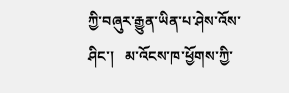ཀྱི་བཞུར་རྒྱུན་ཡིན་པ་ཤེས་འོས་ཤིང་།   མ་འོངས་ཁ་ཕྱོགས་ཀྱི་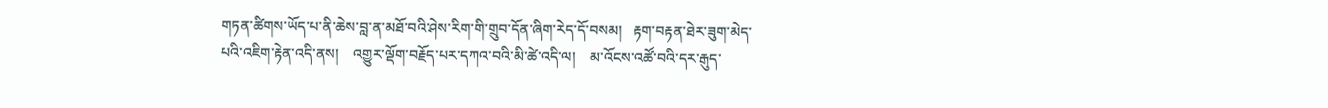གཏན་ཚིགས་ཡོད་པ་ནི་ཆེས་བླ་ན་མཐོ་བའི་ཤེས་རིག་གི་གྲུབ་དོན་ཞིག་རེད་དོ་བསམ།   རྟག་བརྟན་ཐེར་ཟུག་མེད་པའི་འཇིག་རྟེན་འདི་ནས།    འགྱུར་ལྡོག་བརྗོད་པར་དཀའ་བའི་མི་ཚེ་འདི་ལ།    མ་འོངས་འཚོ་བའི་དར་རྒུད་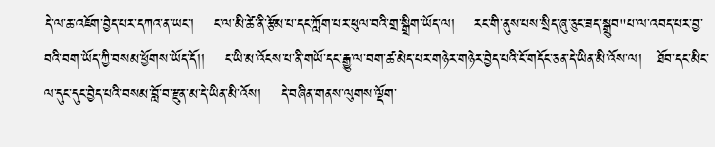དེ་ལ་ཆ་འཇོག་བྱེད་པར་དཀའ་ན་ཡང་།    ང་ལ་མི་ཚེ་ནི་རྩོམ་པ་དང་ཀློག་པར་ཕུལ་བའི་གྲ་སྒྲིག་ཡོད་ལ།    རང་གི་ནུས་པས་སྲིད་ཞུ་ཅུང་ཟད་སྒྲུབ"པ་ལ་འབད་པར་བྱ་བའི་བག་ཡོད་ཀྱི་བསམ་ཕྱོགས་ཡོད་དོ།།    ང་ཡི་མ་འོངས་པ་ནི་གཡོ་དང་རྒྱུ་ལ་བག་ཚ་མེད་པར་གཉེར་གཉེར་བྱེད་པའི་ངོ་གདོང་ཅན་དེ་ཡིན་མི་འོས་ལ།   ཐོབ་དང་མིང་ལ་དུང་དུང་བྱེད་པའི་བསམ་བློ་བ་རྫུན་མ་དེ་ཡིན་མི་འོས།    དེ་བཞིན་གནས་ལུགས་ལྡོག་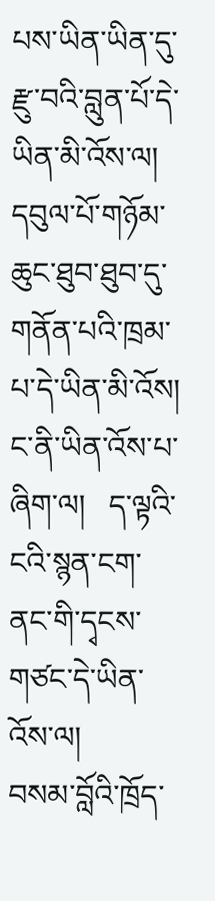པས་ཡིན་ཡིན་དུ་རྫུ་བའི་བླུན་པོ་དེ་ཡིན་མི་འོས་ལ།    དབུལ་པོ་གཉོམ་ཆུང་ཐུབ་ཐུབ་དུ་གནོན་པའི་ཁྲམ་པ་དེ་ཡིན་མི་འོས།    ང་ནི་ཡིན་འོས་པ་ཞིག་ལ།   ད་ལྟའི་ངའི་སྙན་ངག་ནང་གི་དྭངས་གཙང་དེ་ཡིན་འོས་ལ།    བསམ་བློའི་ཁྲོད་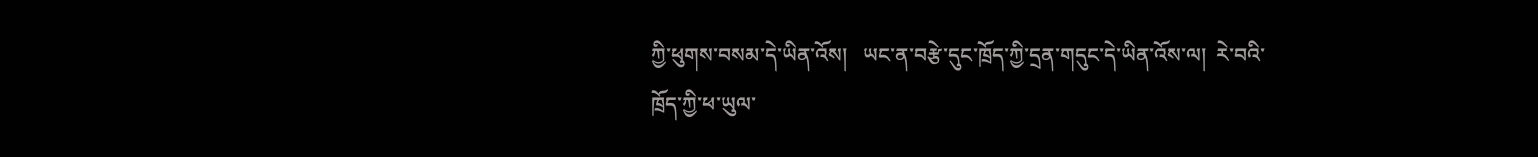ཀྱི་ཕུགས་བསམ་དེ་ཡིན་འོས།   ཡང་ན་བརྩེ་དུང་ཁྲོད་ཀྱི་དྲན་གདུང་དེ་ཡིན་འོས་ལ།  རེ་བའི་ཁྲོད་ཀྱི་ཕ་ཡུལ་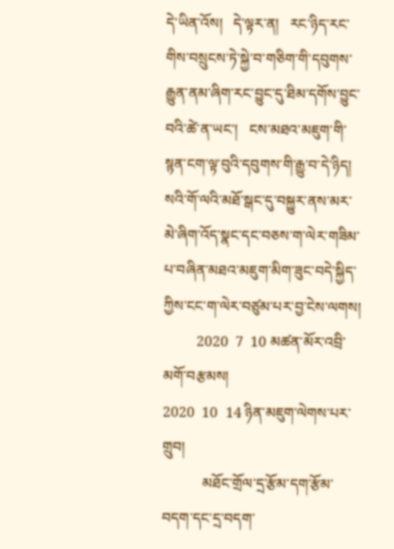དེ་ཡིན་འོས།   དེ་ལྟར་ན།   རང་ཉིད་རང་གིས་བསྲུངས་ཏེ་སྐྱེ་བ་གཅིག་གི་དབུགས་རྒྱུན་ནམ་ཞིག་རང་བྱུང་དུ་ཐིམ་དགོས་བྱུང་བའི་ཚེ་ན་ཡང་།   ངས་མཐའ་མཇུག་གི་སྙན་ངག་ལྟ་བུའི་དབུགས་གི་རྒྱུ་བ་དེ་ཉིད།    སའི་གོ་ལའི་མཐོ་སྒང་དུ་བསྐྱུར་ནས་མར་མེ་ཞིག་འོད་སྣང་དང་བཅས་ག་ལེར་གཟིམ་པ་བཞིན་མཐའ་མཇུག་མིག་ཟུང་བདེ་སྐྱིད་ཀྱིས་ངང་ག་ལེར་བཙུམ་པར་བྱ་ངེས་ལགས།
         2020  7  10 མཚན་མོར་འབྲི་མགོ་བརྩམས།
2020  10  14 ཉིན་མཇུག་ལེགས་པར་གྲུབ།
           མཐོང་གྲོལ་དྲ་རྩོམ་དག་རྩོམ་བདག་དང་དྲ་བདག་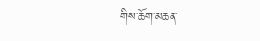གིས་ཆོག་མཆན་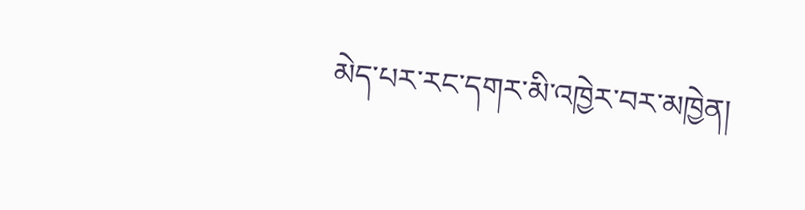མེད་པར་རང་དགར་མི་འཁྱེར་བར་མཁྱེན།